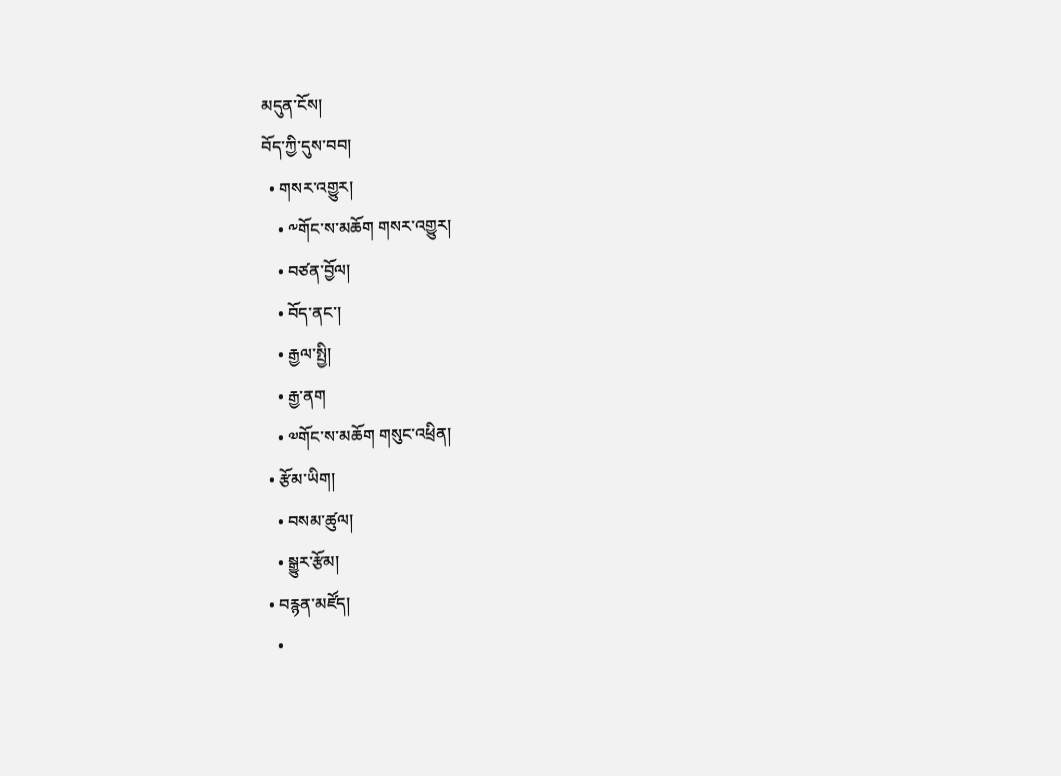མདུན་ངོས།
བོད་ཀྱི་དུས་བབ།
  • གསར་འགྱུར།
    • ༸གོང་ས་མཆོག གསར་འགྱུར།
    • བཙན་བྱོལ།
    • བོད་ནང་།
    • རྒྱལ་སྤྱི།
    • རྒྱ་ནག
    • ༧གོང་ས་མཆོག གསུང་འཕྲིན།
  • རྩོམ་ཡིག།
    • བསམ་ཚུལ།
    • སྒྱུར་རྩོམ།
  • བརྙན་མཛོད།
    •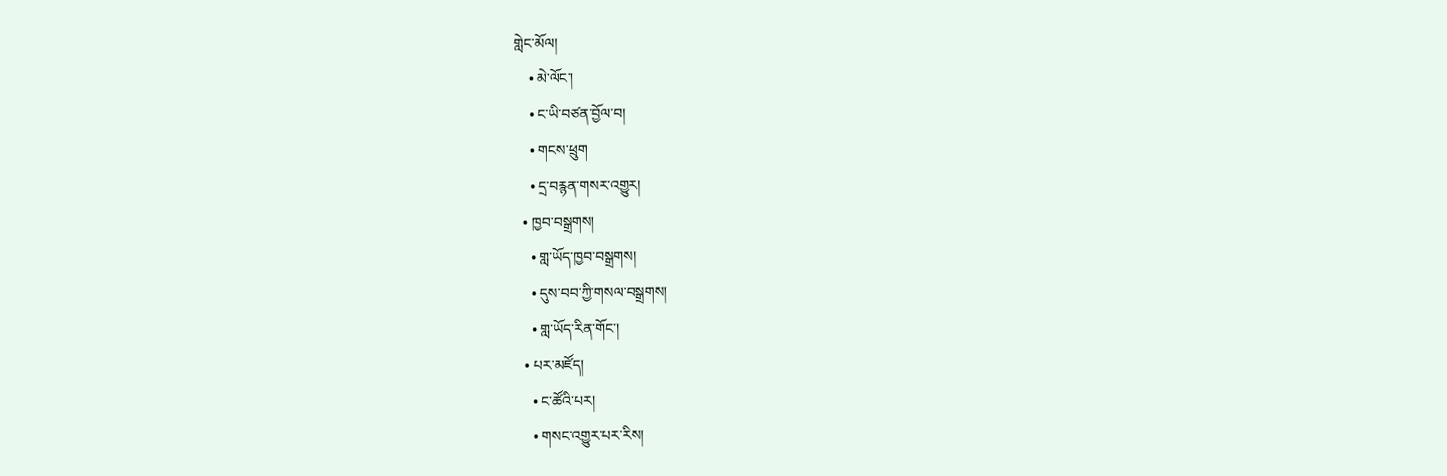གླེང་མོལ།
    • མེ་ལོང་།
    • ང་ཡི་བཙན་བྱོལ་བ།
    • གངས་ཕྲུག
    • དྲ་བརྙན་གསར་འགྱུར།
  • ཁྱབ་བསྒྲགས།
    • གླ་ཡོད་ཁྱབ་བསྒྲགས།
    • དུས་བབ་ཀྱི་གསལ་བསྒྲགས།
    • གླ་ཡོད་རིན་གོང་།
  • པར་མཛོད།
    • ང་ཚོའི་པར།
    • གསང་འགྱུར་པར་རིས།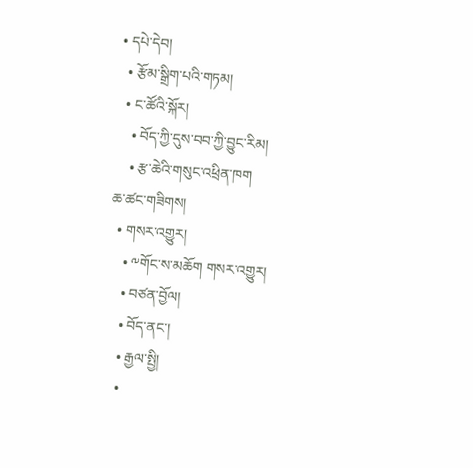• དཔེ་དེབ།
  • རྩོམ་སྒྲིག་པའི་གཏམ།
  • ང་ཚོའི་སྐོར།
    • བོད་ཀྱི་དུས་བབ་ཀྱི་བྱུང་རིམ།
    • རྩ་ཆེའི་གསུང་འཕྲིན་ཁག
ཆ་ཚང་གཟིགས།
  • གསར་འགྱུར།
    • ༸གོང་ས་མཆོག གསར་འགྱུར།
    • བཙན་བྱོལ།
    • བོད་ནང་།
    • རྒྱལ་སྤྱི།
    •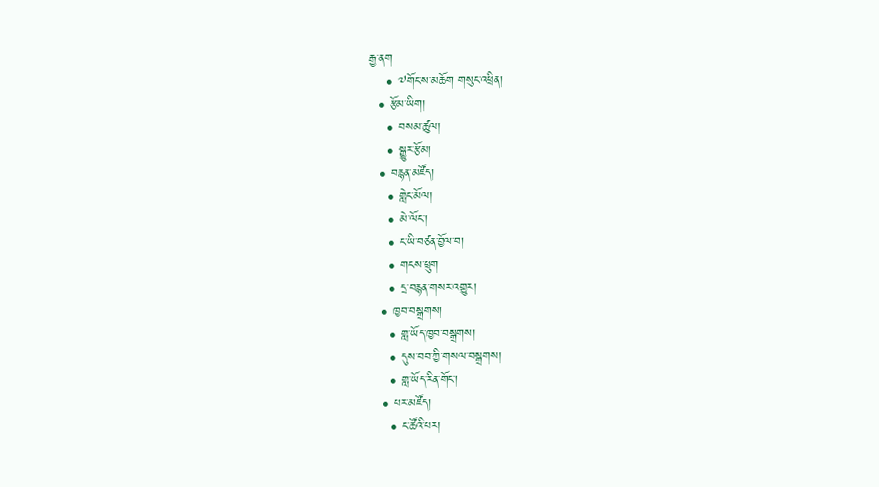རྒྱ་ནག
    • ༧གོང་ས་མཆོག གསུང་འཕྲིན།
  • རྩོམ་ཡིག།
    • བསམ་ཚུལ།
    • སྒྱུར་རྩོམ།
  • བརྙན་མཛོད།
    • གླེང་མོལ།
    • མེ་ལོང་།
    • ང་ཡི་བཙན་བྱོལ་བ།
    • གངས་ཕྲུག
    • དྲ་བརྙན་གསར་འགྱུར།
  • ཁྱབ་བསྒྲགས།
    • གླ་ཡོད་ཁྱབ་བསྒྲགས།
    • དུས་བབ་ཀྱི་གསལ་བསྒྲགས།
    • གླ་ཡོད་རིན་གོང་།
  • པར་མཛོད།
    • ང་ཚོའི་པར།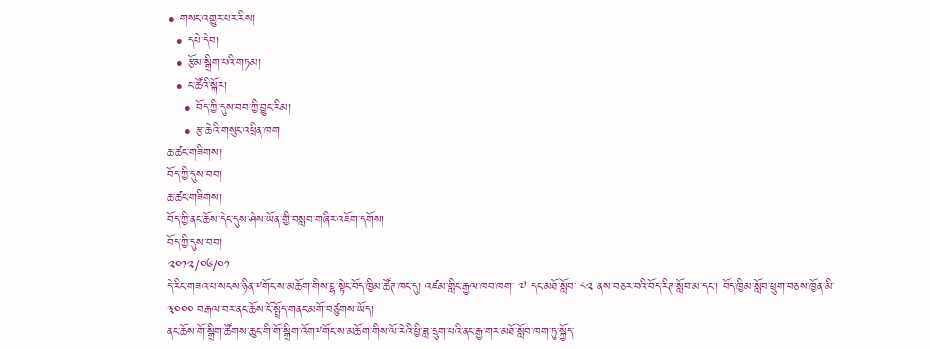• གསང་འགྱུར་པར་རིས།
  • དཔེ་དེབ།
  • རྩོམ་སྒྲིག་པའི་གཏམ།
  • ང་ཚོའི་སྐོར།
    • བོད་ཀྱི་དུས་བབ་ཀྱི་བྱུང་རིམ།
    • རྩ་ཆེའི་གསུང་འཕྲིན་ཁག
ཆ་ཚང་གཟིགས།
བོད་ཀྱི་དུས་བབ།
ཆ་ཚང་གཟིགས།
བོད་ཀྱི་ནང་ཆོས་དེང་དུས་ཤེས་ཡོན་གྱི་བསླབ་གཞིར་འཇོག་དགོས།
བོད་ཀྱི་དུས་བབ།
༢༠༡༢/༠༦/༠༡
དེ་རིང་གཟའ་པ་སངས་ཉིན་༸གོང་ས་མཆོག་གིས་ངྷ་སྟེང་བོད་ཁྱིམ་ཚོཊ་ཁང་དུ། འཛམ་གླིང་རྒྱལ་ཁབ་ཁག་ ༧ དང་མཐོ་སློབ་ ༨༢ ནས་བཅར་བའི་བོད་རིཊ་སློབ་མ་དང་། བོད་ཁྱིམ་སློབ་ཕྲུག་བཅས་ཁྱོན་མི་ ༣༠༠༠ བརྒལ་བར་ནང་ཆོས་ངོ་སྤྲོད་གནང་མགོ་བཙུགས་ཡོད།
ནང་ཆོས་གོ་སྒྲིག་ཚོགས་ཆུང་གི་གོ་སྒྲིག་འོག༸གོང་ས་མཆོག་གིས་ལོ་རེའི་ཕྱི་ཟླ་དྲུག་པའི་ནང་རྒྱ་གར་མཐོ་སློབ་ཁག་ཏུ་སྐྱོད་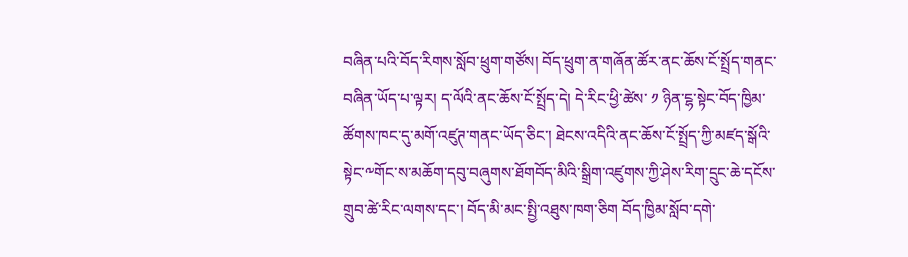བཞིན་པའི་བོད་རིགས་སློབ་ཕྲུག་གཙོས། བོད་ཕྲུག་ན་གཞོན་ཚོར་ནང་ཆོས་ངོ་སྤྲོད་གནང་བཞིན་ཡོད་པ་ལྟར། ད་ལོའི་ནང་ཆོས་ངོ་སྤྲོད་དེ། དེ་རིང་ཕྱི་ཚེས་ ༡ ཉིན་ངྷ་སྟེང་བོད་ཁྱིམ་ཚོགས་ཁང་དུ་མགོ་འཛུཊ་གནང་ཡོད་ཅིང་། ཐེངས་འདིའི་ནང་ཆོས་ངོ་སྤྲོད་ཀྱི་མཛད་སྒོའི་སྟེང་༸གོང་ས་མཆོག་དབུ་བཞུགས་ཐོགབོད་མིའི་སྒྲིག་འཛུགས་ཀྱི་ཤེས་རིག་དྲུང་ཆེ་དངོས་གྲུབ་ཚེ་རིང་ལགས་དང་། བོད་མི་མང་སྤྱི་འཐུས་ཁག་ཅིག བོད་ཁྱིམ་སློབ་དགེ་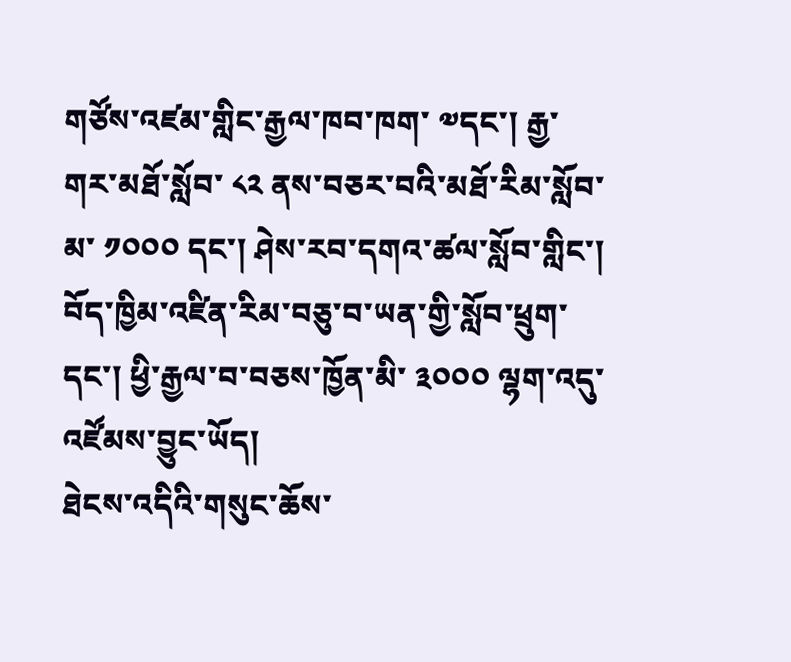གཙོས་འཛམ་གླིང་རྒྱལ་ཁབ་ཁག་ ༧དང་། རྒྱ་གར་མཐོ་སློབ་ ༨༢ ནས་བཅར་བའི་མཐོ་རིམ་སློབ་མ་ ༡༠༠༠ དང་། ཤེས་རབ་དགའ་ཚལ་སློབ་གླིང་། བོད་ཁྱིམ་འཛིན་རིམ་བཅུ་བ་ཡན་གྱི་སློབ་ཕྲུག་དང་། ཕྱི་རྒྱལ་བ་བཅས་ཁྱོན་མི་ ༣༠༠༠ ལྷག་འདུ་འཛོམས་བྱུང་ཡོད།
ཐེངས་འདིའི་གསུང་ཆོས་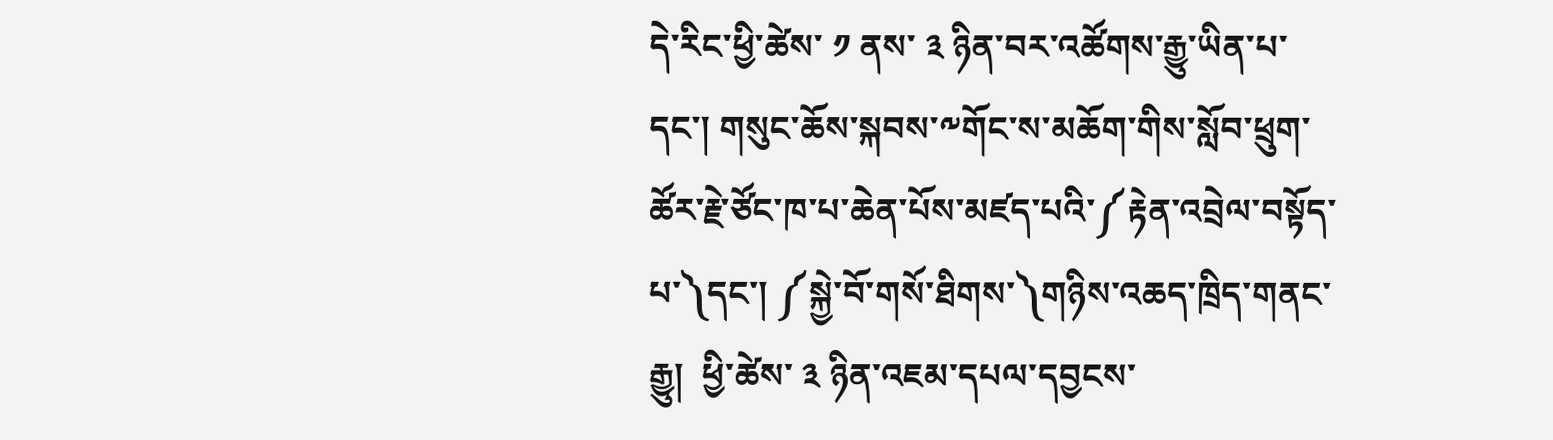དེ་རིང་ཕྱི་ཚེས་ ༡ ནས་ ༣ ཉིན་བར་འཚོགས་རྒྱུ་ཡིན་པ་དང་། གསུང་ཆོས་སྐབས་༸གོང་ས་མཆོག་གིས་སློབ་ཕྲུག་ཚོར་རྗེ་ཙོང་ཁ་པ་ཆེན་པོས་མཛད་པའི་༼རྟེན་འབྲེལ་བསྟོད་པ་༽དང་། ༼སྐྱེ་བོ་གསོ་ཐིགས་༽གཉིས་འཆད་ཁྲིད་གནང་རྒྱུ།  ཕྱི་ཚེས་ ༣ ཉིན་འཇམ་དཔལ་དབྱངས་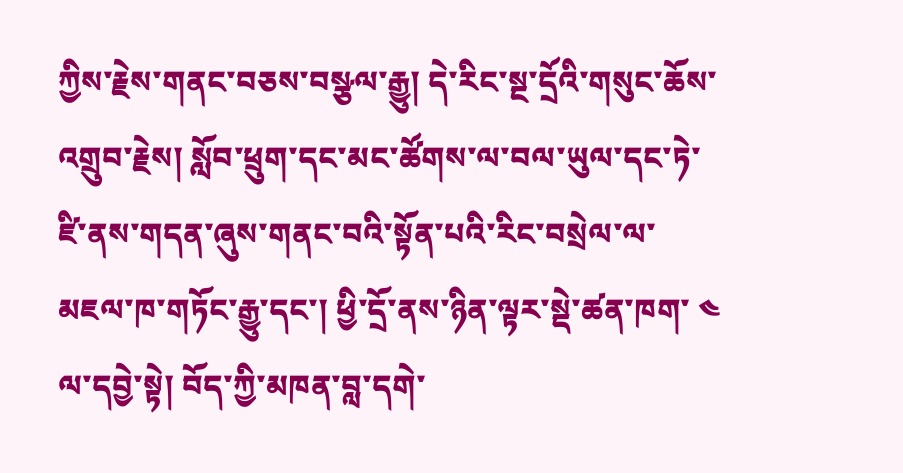ཀྱིས་རྗེས་གནང་བཅས་བསྩལ་རྒྱུ། དེ་རིང་སྔ་དྲོའི་གསུང་ཆོས་འགྲུབ་རྗེས། སློབ་ཕྲུག་དང་མང་ཚོགས་ལ་བལ་ཡུལ་དང་ཏེ་ཛི་ནས་གདན་ཞུས་གནང་བའི་སྟོན་པའི་རིང་བསྲེལ་ལ་མཇལ་ཁ་གཏོང་རྒྱུ་དང་། ཕྱི་དྲོ་ནས་ཉིན་ལྟར་སྡེ་ཚན་ཁག་ ༤ ལ་དབྱེ་སྟེ། བོད་ཀྱི་མཁན་བླ་དགེ་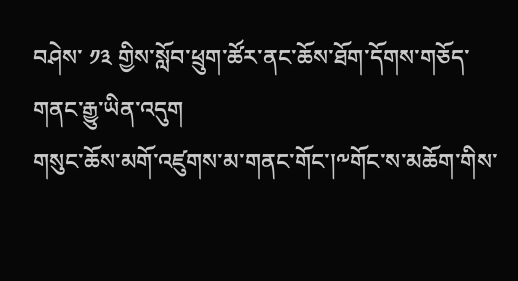བཤེས་ ༡༣ གྱིས་སློབ་ཕྲུག་ཚོར་ནང་ཆོས་ཐོག་དོགས་གཅོད་གནང་རྒྱུ་ཡིན་འདུག
གསུང་ཆོས་མགོ་འཛུགས་མ་གནང་གོང་།༸གོང་ས་མཆོག་གིས་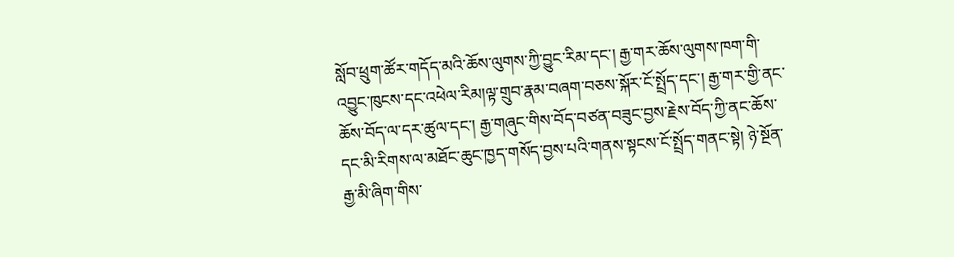སློབ་ཕྲུག་ཚོར་གདོད་མའི་ཆོས་ལུགས་ཀྱི་བྱུང་རིམ་དང་། རྒྱ་གར་ཆོས་ལུགས་ཁག་གི་འབྱུང་ཁུངས་དང་འཕེལ་རིམ།ལྟ་གྲུབ་རྣམ་བཞག་བཅས་སྐོར་ངོ་སྤྲོད་དང་། རྒྱ་གར་གྱི་ནང་ཆོས་བོད་ལ་དར་ཚུལ་དང་། རྒྱ་གཞུང་གིས་བོད་བཙན་བཟུང་བྱས་རྗེས་བོད་ཀྱི་ནང་ཆོས་དང་མི་རིགས་ལ་མཐོང་ཆུང་ཁྱད་གསོད་བྱས་པའི་གནས་སྟངས་ངོ་སྤྲོད་གནང་སྟེ། ཉེ་སྔོན་རྒྱ་མི་ཞིག་གིས་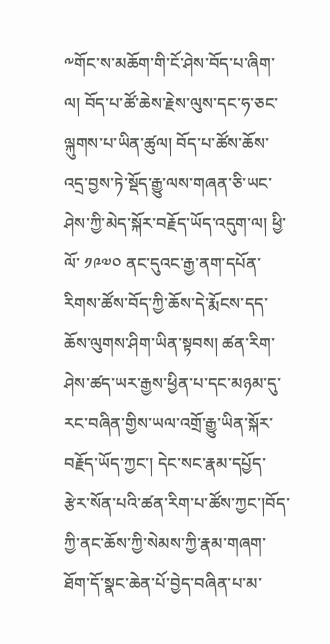༸གོང་ས་མཆོག་གི་ངོ་ཤེས་བོད་པ་ཞིག་ལ། བོད་པ་ཚོ་ཆེས་རྗེས་ལུས་དང་ཧ་ཅང་ལྐུགས་པ་ཡིན་ཚུལ། བོད་པ་ཚོས་ཆོས་འདྲ་བྱས་ཏེ་སྡོད་རྒྱུ་ལས་གཞན་ཅི་ཡང་ཤེས་ཀྱི་མེད་སྐོར་བརྗོད་ཡོད་འདུག་ལ། ཕྱི་ལོ་ ༡༩༧༠ ནང་དུའང་རྒྱ་ནག་དཔོན་རིགས་ཚོས་བོད་ཀྱི་ཆོས་དེ་རྨོངས་དད་ཆོས་ལུགས་ཤིག་ཡིན་སྟབས། ཚན་རིག་ཤེས་ཚད་ཡར་རྒྱས་ཕྱིན་པ་དང་མཉམ་དུ་རང་བཞིན་གྱིས་ཡལ་འགྲོ་རྒྱུ་ཡིན་སྐོར་བརྗོད་ཡོད་ཀྱང་། དེང་སང་རྣམ་དཔྱོད་རྩེར་སོན་པའི་ཚན་རིག་པ་ཚོས་ཀྱང་།བོད་ཀྱི་ནང་ཆོས་ཀྱི་སེམས་ཀྱི་རྣམ་གཞག་ཐོག་དོ་སྣང་ཆེན་པོ་བྱེད་བཞིན་པ་མ་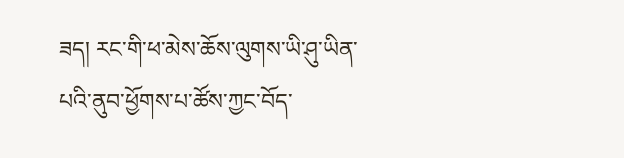ཟད། རང་གི་ཕ་མེས་ཆོས་ལུགས་ཡི་ཤུ་ཡིན་པའི་ནུབ་ཕྱོགས་པ་ཚོས་ཀྱང་བོད་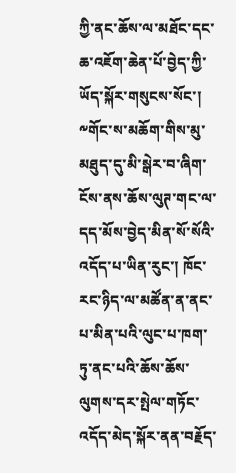ཀྱི་ནང་ཆོས་ལ་མཐོང་དང་ཆ་འཇོག་ཆེན་པོ་བྱེད་ཀྱི་ཡོད་སྐོར་གསུངས་སོང་།
༸གོང་ས་མཆོག་གིས་མུ་མཐུད་དུ་མི་སྒེར་བ་ཞིག་ངོས་ནས་ཆོས་ལུཊ་གང་ལ་དད་མོས་བྱེད་མིན་སོ་སོའི་འདོད་པ་ཡིན་རུང་། ཁོང་རང་ཉིད་ལ་མཚོན་ན་ནང་པ་མིན་པའི་ལུང་པ་ཁག་ཏུ་ནང་པའི་ཆོས་ཆོས་ལུགས་དར་སྤེལ་གཏོང་འདོད་མེད་སྐོར་ནན་བརྗོད་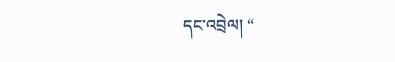དང་འབྲེལ། “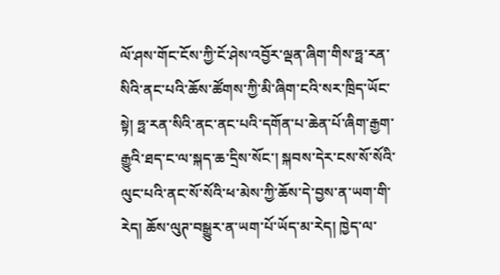ལོ་ཤས་གོང་ངོས་ཀྱི་ངོ་ཤེས་འབྱོར་ལྡན་ཞིག་གིས་ཧྥ་རན་སིའི་ནང་པའི་ཆོས་ཚོགས་ཀྱི་མི་ཞིག་ངའི་སར་ཁྲིད་ཡོང་སྟེ། ཧྥ་རན་སིའི་ནང་ནང་པའི་དགོན་པ་ཆེན་པོ་ཞིག་རྒྱག་རྒྱུའི་ཐད་ང་ལ་སྐད་ཆ་དྲིས་སོང་། སྐབས་དེར་ངས་སོ་སོའི་ལུང་པའི་ནང་སོ་སོའི་ཕ་མེས་ཀྱི་ཆོས་དེ་བྱས་ན་ཡག་གི་རེད། ཆོས་ལུཊ་བསྒྱུར་ན་ཡག་པོ་ཡོད་མ་རེད། ཁྱེད་ལ་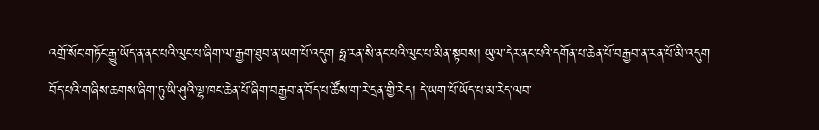འགྲོ་སོང་གཏོང་རྒྱུ་ཡོད་ན་ནང་པའི་ལུང་པ་ཞིག་ལ་རྒྱག་ཐུབ་ན་ཡག་པོ་འདུག ཧྥ་རན་སི་ནང་པའི་ལུང་པ་མིན་སྟབས། ཡུལ་དེར་ནང་པའི་དགོན་པ་ཆེན་པོ་བརྒྱབ་ན་རན་པོ་མི་འདུག བོད་པའི་གཞིས་ཆགས་ཞིག་ཏུ་ཡི་ཤུའི་ལྷ་ཁང་ཆེན་པོ་ཞིག་བརྒྱབ་ན་བོད་པ་ཚོས་ག་རེ་དྲན་གྱི་རེད། དེ་ཡག་པོ་ཡོད་པ་མ་རེད་ལབ་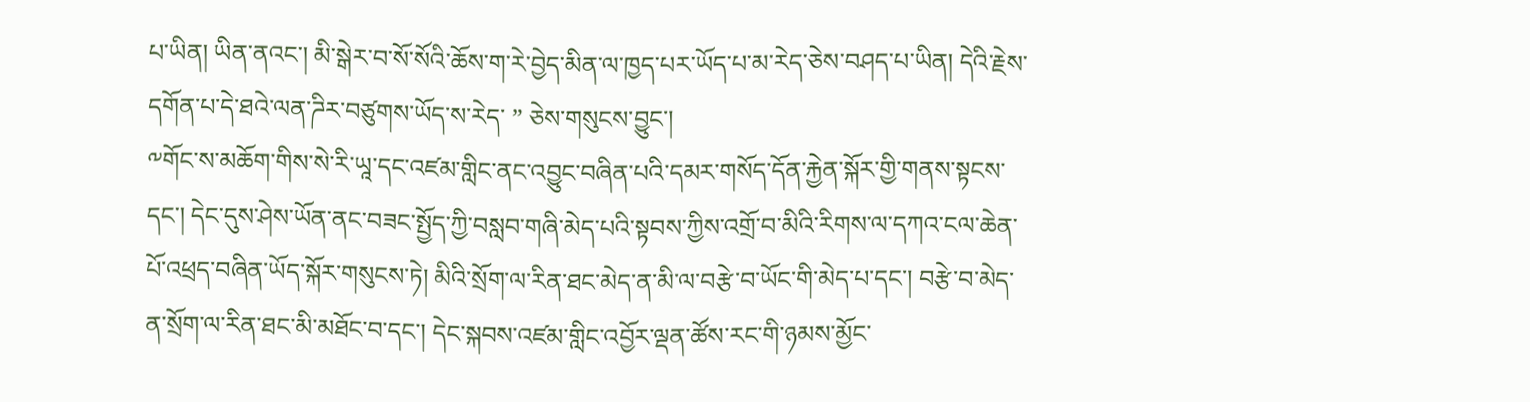པ་ཡིན། ཡིན་ནའང་། མི་སྒེར་བ་སོ་སོའི་ཆོས་ག་རེ་བྱེད་མིན་ལ་ཁྱད་པར་ཡོད་པ་མ་རེད་ཅེས་བཤད་པ་ཡིན། དེའི་རྗེས་དགོན་པ་དེ་ཐའེ་ལན་ཌིར་བཙུགས་ཡོད་ས་རེད་ ” ཅེས་གསུངས་བྱུང་།
༸གོང་ས་མཆོག་གིས་སེ་རི་ཡཱ་དང་འཛམ་གླིང་ནང་འབྱུང་བཞིན་པའི་དམར་གསོད་དོན་རྐྱེན་སྐོར་གྱི་གནས་སྟངས་དང་། དེང་དུས་ཤེས་ཡོན་ནང་བཟང་སྤྱོད་ཀྱི་བསླབ་གཞི་མེད་པའི་སྟབས་ཀྱིས་འགྲོ་བ་མིའི་རིགས་ལ་དཀའ་ངལ་ཆེན་པོ་འཕྲད་བཞིན་ཡོད་སྐོར་གསུངས་ཏེ། མིའི་སྲོག་ལ་རིན་ཐང་མེད་ན་མི་ལ་བརྩེ་བ་ཡོང་གི་མེད་པ་དང་། བརྩེ་བ་མེད་ན་སྲོག་ལ་རིན་ཐང་མི་མཐོང་བ་དང་། དེང་སྐབས་འཛམ་གླིང་འབྱོར་ལྡན་ཚོས་རང་གི་ཉམས་མྱོང་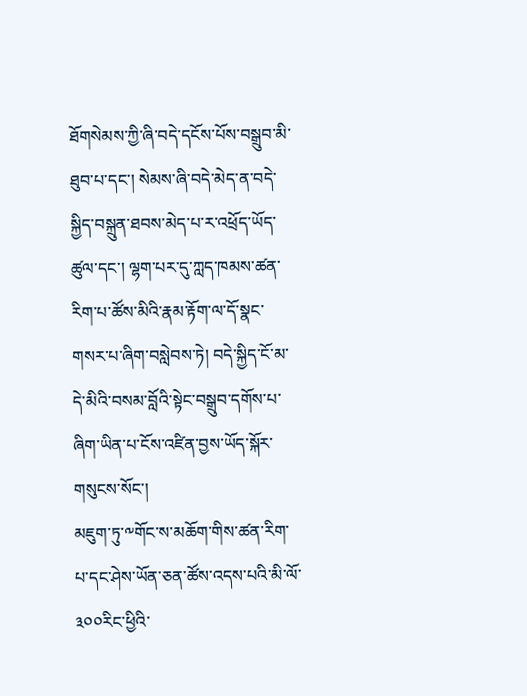ཐོགསེམས་ཀྱི་ཞི་བདེ་དངོས་པོས་བསྒྲུབ་མི་ཐུབ་པ་དང་། སེམས་ཞི་བདེ་མེད་ན་བདེ་སྐྱིད་བསྐྲུན་ཐབས་མེད་པ་ར་འཕྲོད་ཡོད་ཚུལ་དང་། ལྷག་པར་དུ་ཀླད་ཁམས་ཚན་རིག་པ་ཚོས་མིའི་རྣམ་རྟོག་ལ་དོ་སྣང་གསར་པ་ཞིག་བསླེབས་ཏེ། བདེ་སྐྱིད་ངོ་མ་དེ་མིའི་བསམ་བློའི་སྟེང་བསྒྲུབ་དགོས་པ་ཞིག་ཡིན་པ་ངོས་འཛིན་བྱས་ཡོད་སྐོར་གསུངས་སོང་།
མཇུག་ཏུ་༸གོང་ས་མཆོག་གིས་ཚན་རིག་པ་དང་ཤེས་ཡོན་ཅན་ཚོས་འདས་པའི་མི་ལོ་༣༠༠རིང་ཕྱིའི་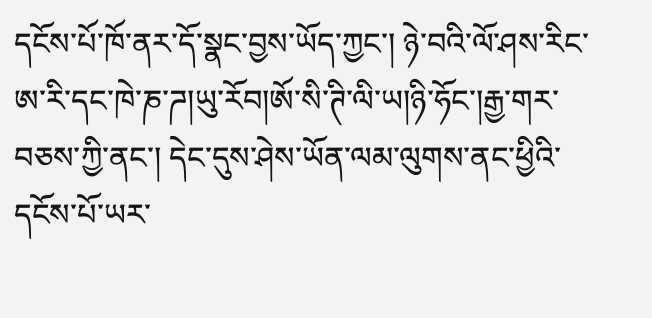དངོས་པོ་ཁོ་ནར་དོ་སྣང་བྱས་ཡོད་ཀྱང་། ཉེ་བའི་ལོ་ཤས་རིང་ཨ་རི་དང་ཁེ་ཎ་ཌ།ཡུ་རོབ།ཨོ་སི་ཊི་ལི་ཡ།ཉི་ཧོང་།རྒྱ་གར་བཅས་ཀྱི་ནང་། དེང་དུས་ཤེས་ཡོན་ལམ་ལུགས་ནང་ཕྱིའི་དངོས་པོ་ཡར་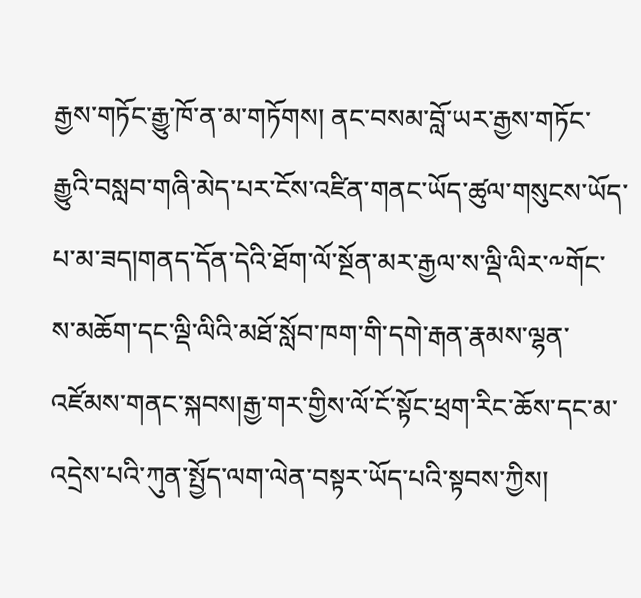རྒྱས་གཏོང་རྒྱུ་ཁོ་ན་མ་གཏོགས། ནང་བསམ་བློ་ཡར་རྒྱས་གཏོང་རྒྱུའི་བསླབ་གཞི་མེད་པར་ངོས་འཛིན་གནང་ཡོད་ཚུལ་གསུངས་ཡོད་པ་མ་ཟད།གནད་དོན་དེའི་ཐོག་ལོ་སྔོན་མར་རྒྱལ་ས་ལྡི་ལིར་༸གོང་ས་མཆོག་དང་ལྡི་ལིའི་མཐོ་སློབ་ཁག་གི་དགེ་རྒན་རྣམས་ལྷན་འཛོམས་གནང་སྐབས།རྒྱ་གར་གྱིས་ལོ་ངོ་སྟོང་ཕྲག་རིང་ཆོས་དང་མ་འདྲེས་པའི་ཀུན་སྤྱོད་ལག་ལེན་བསྟར་ཡོད་པའི་སྟབས་ཀྱིས།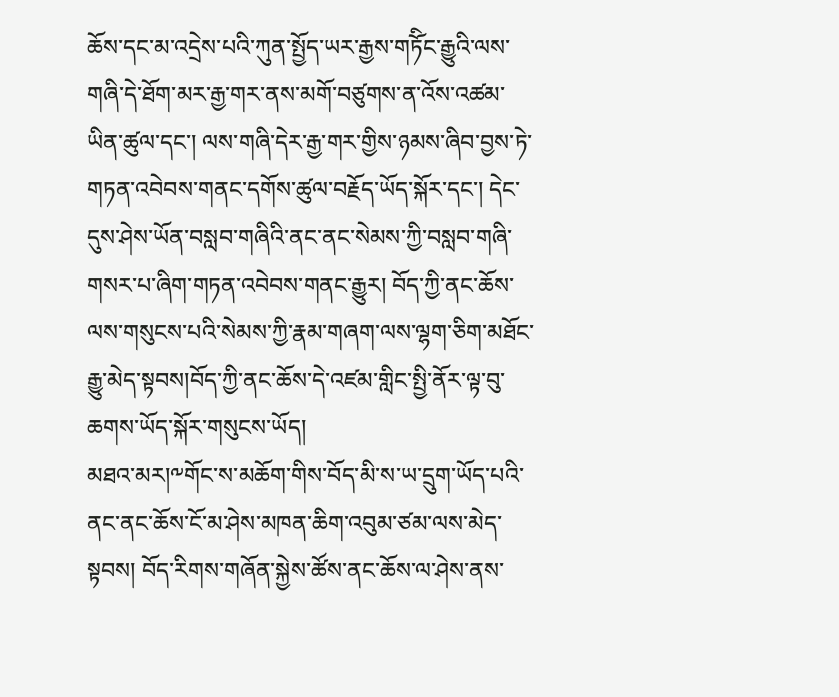ཆོས་དང་མ་འདྲེས་པའི་ཀུན་སྤྱོད་ཡར་རྒྱས་གཏོིང་རྒྱུའི་ལས་གཞི་དེ་ཐོག་མར་རྒྱ་གར་ནས་མགོ་བཙུགས་ན་འོས་འཚམ་ཡིན་ཚུལ་དང་། ལས་གཞི་དེར་རྒྱ་གར་གྱིས་ཉམས་ཞིབ་བྱས་ཏེ་གཏན་འབེབས་གནང་དགོས་ཚུལ་བརྗོད་ཡོད་སྐོར་དང་། དེང་དུས་ཤེས་ཡོན་བསླབ་གཞིའི་ནང་ནང་སེམས་ཀྱི་བསླབ་གཞི་གསར་པ་ཞིག་གཏན་འབེབས་གནང་རྒྱུར། བོད་ཀྱི་ནང་ཆོས་ལས་གསུངས་པའི་སེམས་ཀྱི་རྣམ་གཞག་ལས་ལྷག་ཅིག་མཐོང་རྒྱུ་མེད་སྟབས།བོད་ཀྱི་ནང་ཆོས་དེ་འཛམ་གླིང་སྤྱི་ནོར་ལྟ་བུ་ཆགས་ཡོད་སྐོར་གསུངས་ཡོད།
མཐའ་མར།༸གོང་ས་མཆོག་གིས་བོད་མི་ས་ཡ་དྲུག་ཡོད་པའི་ནང་ནང་ཆོས་ངོ་མ་ཤེས་མཁན་ཆིག་འབུམ་ཙམ་ལས་མེད་སྟབས། བོད་རིགས་གཞོན་སྐྱེས་ཚོས་ནང་ཆོས་ལ་ཤེས་ནས་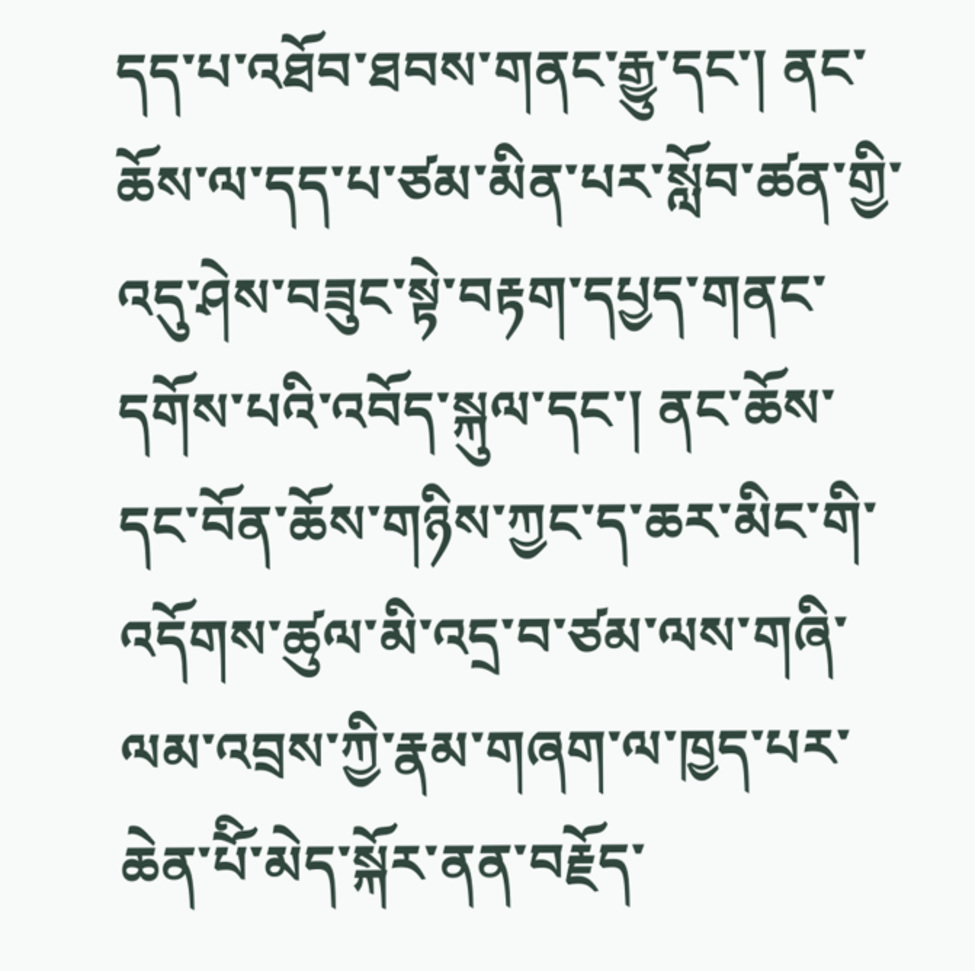དད་པ་འཐོབ་ཐབས་གནང་རྒྱུ་དང་། ནང་ཆོས་ལ་དད་པ་ཙམ་མིན་པར་སློབ་ཚན་གྱི་འདུ་ཤེས་བཟུང་སྟེ་བརྟག་དཔྱད་གནང་དགོས་པའི་འབོད་སྐུལ་དང་། ནང་ཆོས་དང་བོན་ཆོས་གཉིས་ཀྱང་ད་ཆར་མིང་གི་འདོགས་ཚུལ་མི་འདྲ་བ་ཙམ་ལས་གཞི་ལམ་འབྲས་ཀྱི་རྣམ་གཞག་ལ་ཁྱད་པར་ཆེན་པོི་མེད་སྐོར་ནན་བརྗོད་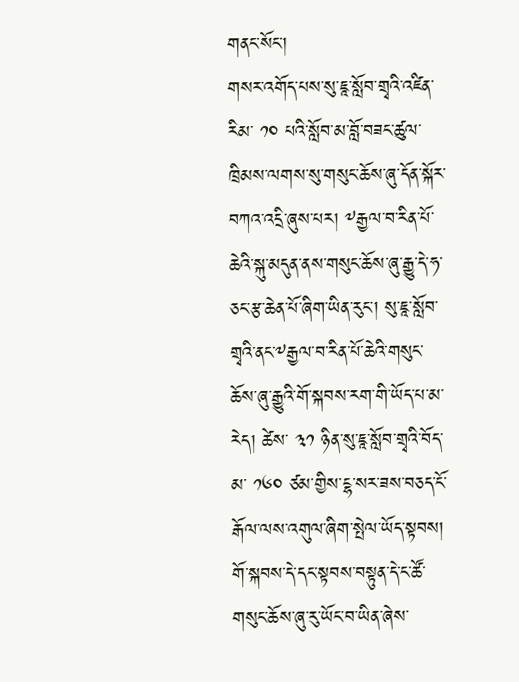གནང་སོང་།
གསར་འགོད་པས་སུ་ཇཱ་སློབ་གྲྭའི་འཛིན་རིམ་ ༡༠ པའི་སློབ་མ་བློ་བཟང་ཚུལ་ཁྲིམས་ལགས་སུ་གསུང་ཆོས་ཞུ་དོན་སྐོར་བཀའ་འདྲི་ཞུས་པར། ༸རྒྱལ་བ་རིན་པོ་ཆེའི་སྐུ་མདུན་ནས་གསུང་ཆོས་ཞུ་རྒྱུ་དེ་ཧ་ཅང་རྩ་ཆེན་པོ་ཞིག་ཡིན་རུང་། སུ་ཇཱ་སློབ་གྲྭའི་ནང་༸རྒྱལ་བ་རིན་པོ་ཆེའི་གསུང་ཆོས་ཞུ་རྒྱུའི་གོ་སྐབས་རག་གི་ཡོད་པ་མ་རེད། ཚེས་ ༣༡ ཉིན་སུ་ཇཱ་སློབ་གྲྭའི་བོད་མ་ ༡༦༠ ཙམ་གྱིས་ངྷ་སར་ཟས་བཅད་ངོ་རྒོལ་ལས་འགུལ་ཞིག་སྤེལ་ཡོད་སྟབས། གོ་སྐབས་དེ་དང་སྟབས་བསྟུན་དེ་ང་ཚོ་གསུང་ཆོས་ཞུ་རུ་ཡོང་བ་ཡིན་ཞེས་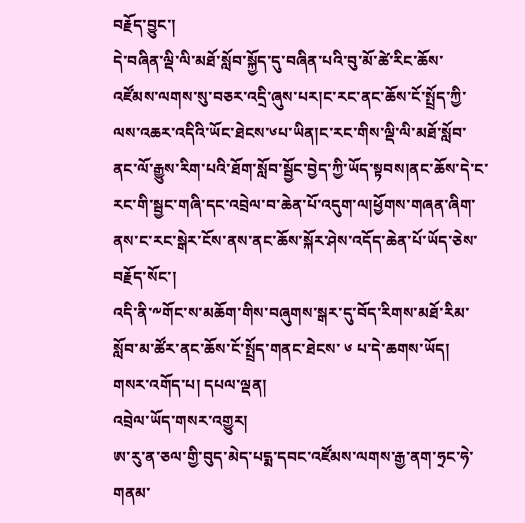བརྗོད་བྱུང་།
དེ་བཞིན་ལྡི་ལི་མཐོ་སློབ་སྐྱོད་དུ་བཞིན་པའི་བུ་མོ་ཚེ་རིང་ཆོས་འཛོམས་ལགས་སུ་བཅར་འདྲི་ཞུས་པར།ང་རང་ནང་ཆོས་ངོ་སྤྲོད་ཀྱི་ལས་འཆར་འདིའི་ཡོང་ཐེངས་༦པ་ཡིན།ང་རང་གིས་ལྡི་ལི་མཐོ་སློབ་ནང་ལོ་རྒྱུས་རིག་པའི་ཐོག་སློབ་སྦྱོང་བྱེད་ཀྱི་ཡོད་སྟབས།ནང་ཆོས་དེ་ང་རང་གི་སྦྱང་གཞི་དང་འབྲེལ་བ་ཆེན་པོ་འདུག་ལ།ཕྱོགས་གཞན་ཞིག་ནས་ང་རང་སྒེར་ངོས་ནས་ནང་ཆོས་སྐོར་ཤེས་འདོད་ཆེན་པོ་ཡོད་ཅེས་བརྗོད་སོང་།
འདི་ནི་༸གོང་ས་མཆོག་གིས་བཞུགས་སྒར་དུ་བོད་རིགས་མཐོ་རིམ་སློབ་མ་ཚོར་ནང་ཆོས་ངོ་སྤྲོད་གནང་ཐེངས་ ༦ པ་དེ་ཆགས་ཡོད།
གསར་འགོད་པ། དཔལ་ལྡན།
འབྲེལ་ཡོད་གསར་འགྱུར།
ཨ་རུ་ན་ཅལ་གྱི་བུད་མེད་པདྨ་དབང་འཛོམས་ལགས་རྒྱ་ནག་ཧྲང་ཧེ་གནམ་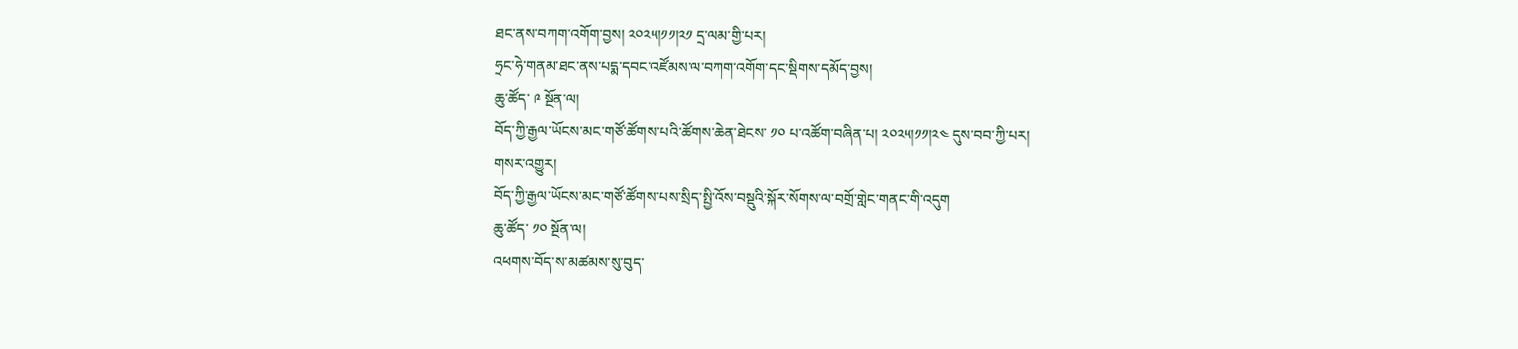ཐང་ནས་བཀག་འགོག་བྱས། ༢༠༢༥།༡༡།༢༡ དྲ་ལམ་གྱི་པར།
ཧྲང་ཧེ་གནམ་ཐང་ནས་པདྨ་དབང་འཛོམས་ལ་བཀག་འགོག་དང་སྡིགས་དམོད་བྱས།
ཆུ་ཚོད་ ༩ སྔོན་ལ།
བོད་ཀྱི་རྒྱལ་ཡོངས་མང་གཙོ་ཚོགས་པའི་ཚོགས་ཆེན་ཐེངས་ ༡༠ པ་འཚོག་བཞིན་པ། ༢༠༢༥།༡༡།༢༤ དུས་བབ་ཀྱི་པར།
གསར་འགྱུར།
བོད་ཀྱི་རྒྱལ་ཡོངས་མང་གཙོ་ཚོགས་པས་སྲིད་སྤྱི་འོས་བསྡུའི་སྐོར་སོགས་ལ་བགྲོ་གླེང་གནང་གི་འདུག
ཆུ་ཚོད་ ༡༠ སྔོན་ལ།
འཕགས་བོད་ས་མཚམས་སུ་བུད་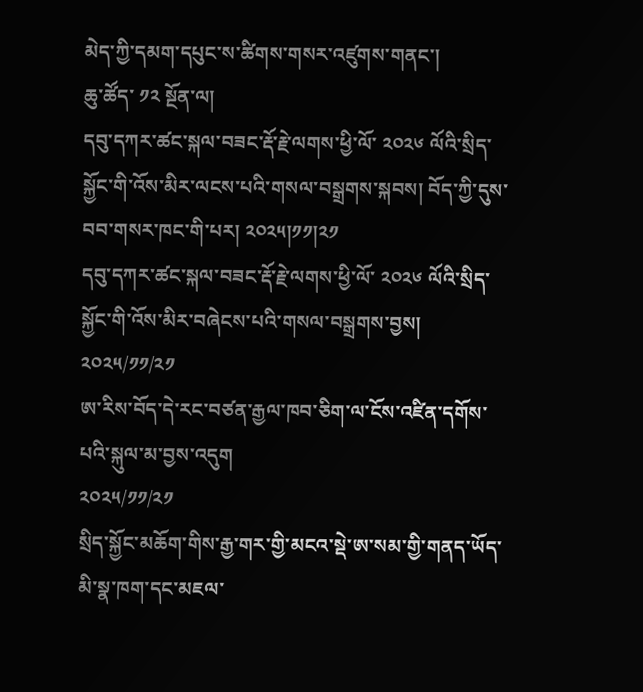མེད་ཀྱི་དམག་དཔུང་ས་ཚིགས་གསར་འཛུགས་གནང་།
ཆུ་ཚོད་ ༡༢ སྔོན་ལ།
དབུ་དཀར་ཚང་སྐལ་བཟང་རྡོ་རྗེ་ལགས་ཕྱི་ལོ་ ༢༠༢༦ ལོའི་སྲིད་སྐྱོང་གི་འོས་མིར་ལངས་པའི་གསལ་བསྒྲགས་སྐབས། བོད་ཀྱི་དུས་བབ་གསར་ཁང་གི་པར། ༢༠༢༥།༡༡།༢༡
དབུ་དཀར་ཚང་སྐལ་བཟང་རྡོ་རྗེ་ལགས་ཕྱི་ལོ་ ༢༠༢༦ ལོའི་སྲིད་སྐྱོང་གི་འོས་མིར་བཞེངས་པའི་གསལ་བསྒྲགས་བྱས།
༢༠༢༥/༡༡/༢༡
ཨ་རིས་བོད་དེ་རང་བཙན་རྒྱལ་ཁབ་ཅིག་ལ་ངོས་འཛིན་དགོས་པའི་སྐུལ་མ་བྱས་འདུག
༢༠༢༥/༡༡/༢༡
སྲིད་སྐྱོང་མཆོག་གིས་རྒྱ་གར་གྱི་མངའ་སྡེ་ཨ་སམ་གྱི་གནད་ཡོད་མི་སྣ་ཁག་དང་མཇལ་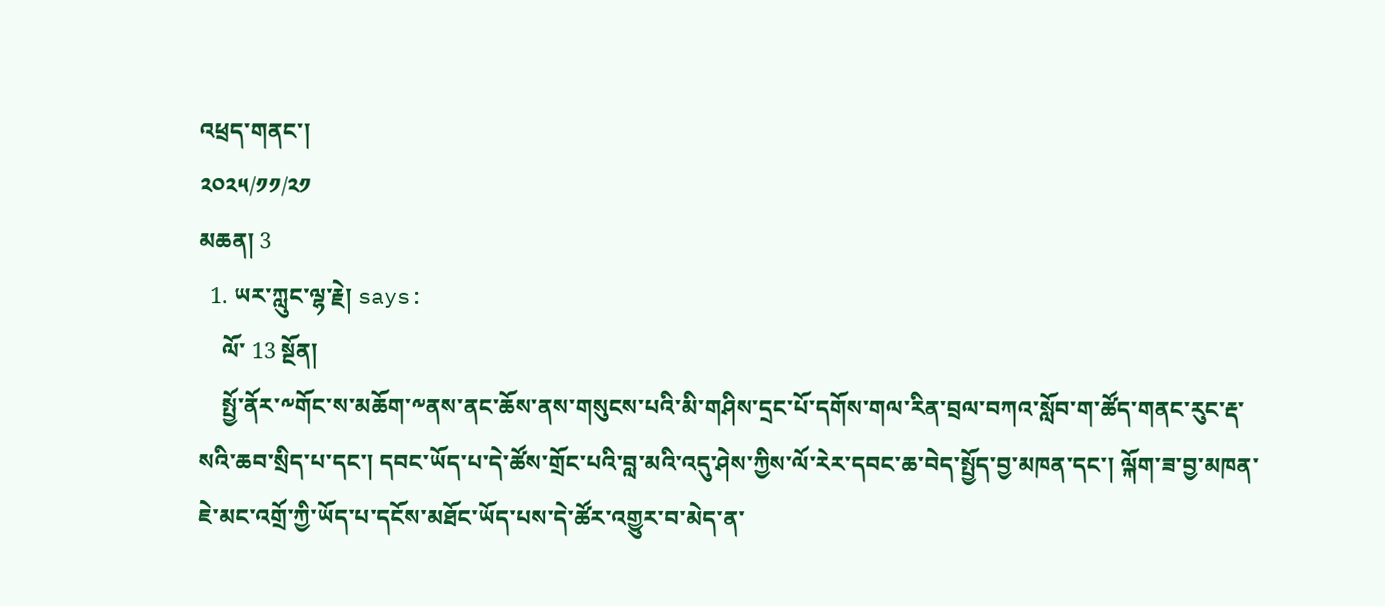འཕྲད་གནང་།
༢༠༢༥/༡༡/༢༡
མཆན། 3
  1. ཡར་ཀླུང་ལྷ་རྗེ། says:
    ལོ་ 13 སྔོན།
    སྤྱོ་ནོར་༸གོང་ས་མཆོག་༸ནས་ནང་ཆོས་ནས་གསུངས་པའི་མི་གཤིས་དྲང་པོ་དགོས་གལ་རིན་བྲལ་བཀའ་སློབ་ག་ཚོད་གནང་རུང་རྡ་སའི་ཆབ་སྲིད་པ་དང་། དབང་ཡོད་པ་དེ་ཚོས་གྲོང་པའི་བླ་མའི་འདུ་ཤེས་ཀྱིས་ལོ་རེར་དབང་ཆ་བེད་སྤྱོད་བྱ་མཁན་དང་། ལྐོག་ཟ་བྱ་མཁན་ཇེ་མང་འགྲོ་ཀྱི་ཡོད་པ་དངོས་མཐོང་ཡོད་པས་དེ་ཚོར་འགྱུར་བ་མེད་ན་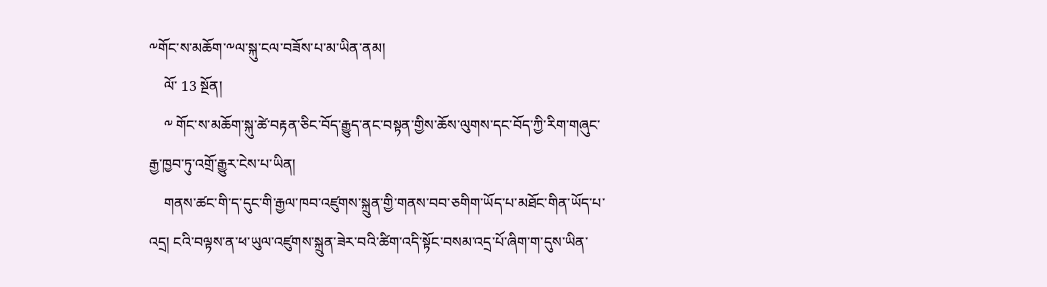༸གོང་ས་མཆོག་༸ལ་སྐུ་ངལ་བཟོས་པ་མ་ཡིན་ནམ།
    ལོ་ 13 སྔོན།
    ༸ གོང་ས་མཆོག་སྐུ་ཚེ་བརྟན་ཅིང་བོད་རྒྱུད་ནང་བསྟན་གྱིས་ཆོས་ལུགས་དང་བོད་ཀྱི་རིག་གཞུང་རྒྱ་ཁྱབ་ཏུ་འགྲོ་རྒྱུར་ངེས་པ་ཡིན།
    གནས་ཚང་གི་ད་དུང་གི་རྒྱལ་ཁབ་འཛུགས་སྐྲུན་གྱི་གནས་བབ་ཅགིག་ཡོད་པ་མཐོང་གིན་ཡོད་པ་འདྲ། ངའི་བལྟས་ན་ཕ་ཡུལ་འཛུགས་སྐྲུན་ཟེར་བའི་ཚིག་འདི་སྟོང་བསམ་འདྲ་པོ་ཞིག་ག་དུས་ཡིན་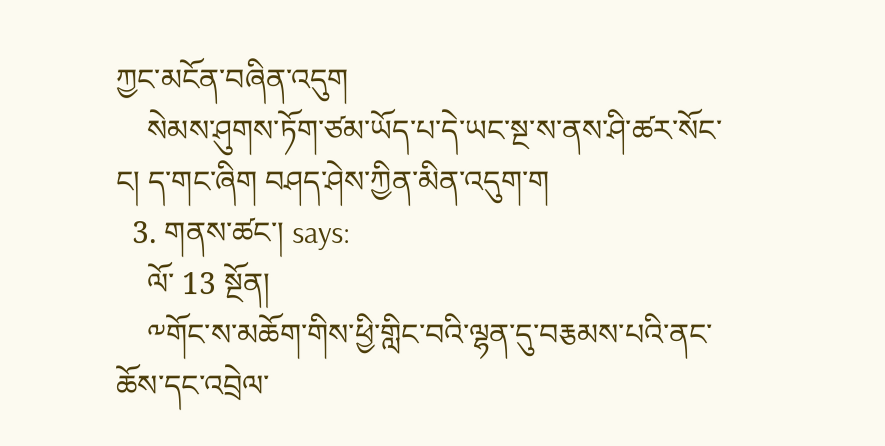ཀྱང་མངོན་བཞིན་འདུག
    སེམས་ཤུགས་ཏོག་ཙམ་ཡོད་པ་དེ་ཡང་སྔ་ས་ནས་ཤི་ཚར་སོང་ང། ད་གང་ཞིག བཤད་ཤེས་ཀྱིན་མིན་འདུག་ག
  3. གནས་ཚང་། says:
    ལོ་ 13 སྔོན།
    ༸གོང་ས་མཆོག་གིས་ཕྱི་གླིང་བའི་ལྷན་དུ་བརྕམས་པའི་ནང་ཆོས་དང་འབྲེལ་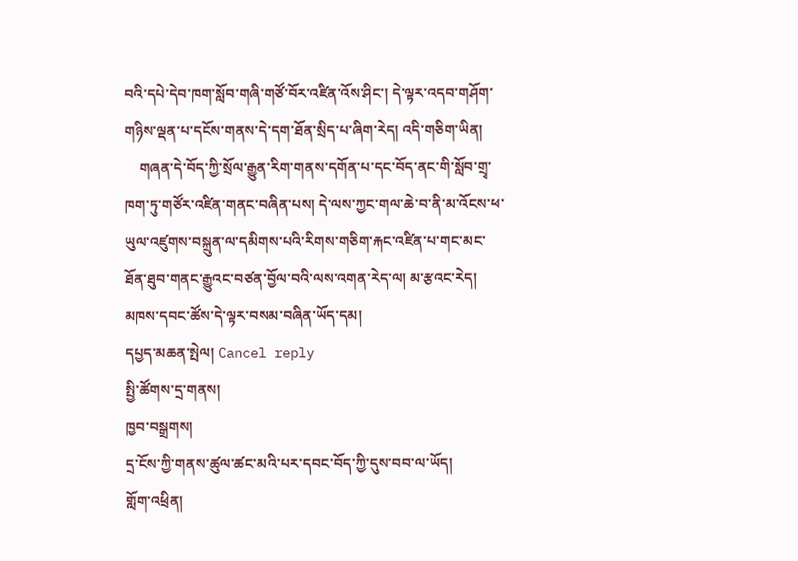བའི་དཔེ་དེབ་ཁག་སློབ་གཞི་གཙོ་བོར་འཛིན་འོས་ཤིང་། དེ་ལྟར་འདབ་གཤོག་གཉིས་ལྡན་པ་དངོས་གནས་དེ་དག་ཐོན་སྲིད་པ་ཞིག་རེད། འདི་གཅིག་ཡིན།
    གཞན་དེ་བོད་ཀྱི་སྲོལ་རྒྱུན་རིག་གནས་དགོན་པ་དང་བོད་ནང་གི་སློབ་གྲྭ་ཁག་ཏུ་གཙོར་འཛིན་གནང་བཞིན་པས། དེ་ལས་ཀྱང་གལ་ཆེ་བ་ནི་མ་འོངས་ཕ་ཡུལ་འཛུགས་བསྐྲུན་ལ་དམིགས་པའི་རིགས་གཅིག་རྐང་འཛིན་པ་གང་མང་ཐོན་ཐུབ་གནང་རྒྱུའང་བཙན་བྱོལ་བའི་ལས་འགན་རེད་ལ། མ་རྩའང་རེད། མཁས་དབང་ཚོས་དེ་ལྟར་བསམ་བཞིན་ཡོད་དམ།
དཔྱད་མཆན་སྤེལ། Cancel reply
སྤྱི་ཚོགས་དྲ་གནས།
ཁྱབ་བསྒྲགས།
དྲ་ངོས་ཀྱི་གནས་ཚུལ་ཚང་མའི་པར་དབང་བོད་ཀྱི་དུས་བབ་ལ་ཡོད།
གློག་འཕྲིན།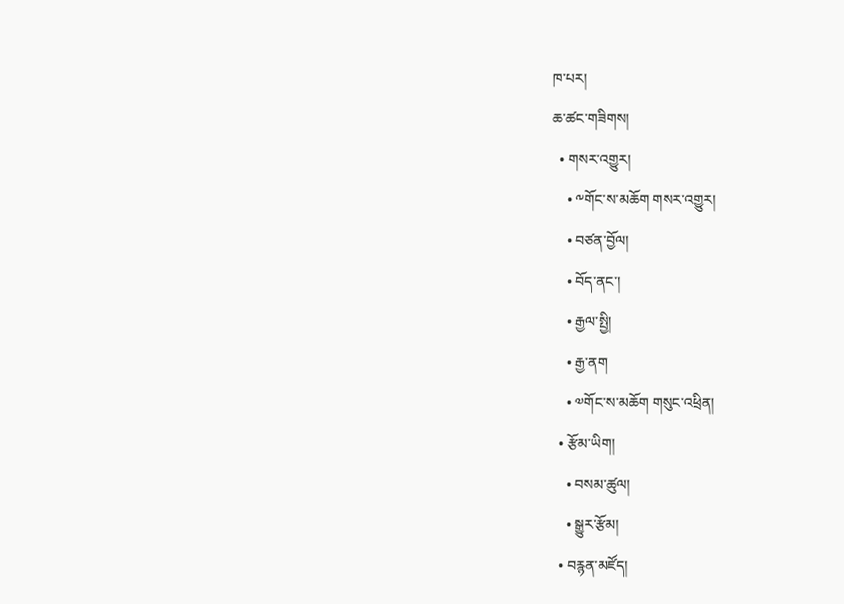ཁ་པར།
ཆ་ཚང་གཟིགས།
  • གསར་འགྱུར།
    • ༸གོང་ས་མཆོག གསར་འགྱུར།
    • བཙན་བྱོལ།
    • བོད་ནང་།
    • རྒྱལ་སྤྱི།
    • རྒྱ་ནག
    • ༧གོང་ས་མཆོག གསུང་འཕྲིན།
  • རྩོམ་ཡིག།
    • བསམ་ཚུལ།
    • སྒྱུར་རྩོམ།
  • བརྙན་མཛོད།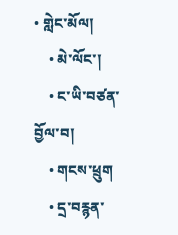• གླེང་མོལ།
    • མེ་ལོང་།
    • ང་ཡི་བཙན་བྱོལ་བ།
    • གངས་ཕྲུག
    • དྲ་བརྙན་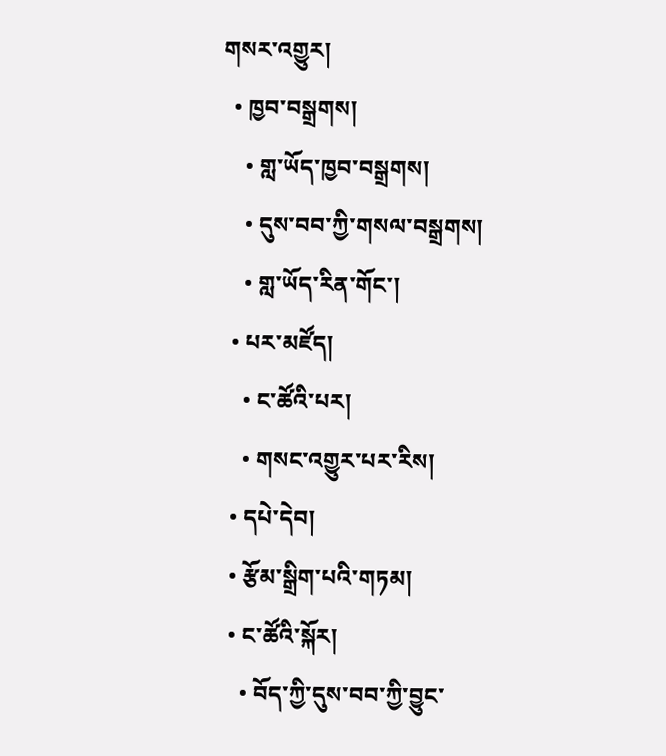གསར་འགྱུར།
  • ཁྱབ་བསྒྲགས།
    • གླ་ཡོད་ཁྱབ་བསྒྲགས།
    • དུས་བབ་ཀྱི་གསལ་བསྒྲགས།
    • གླ་ཡོད་རིན་གོང་།
  • པར་མཛོད།
    • ང་ཚོའི་པར།
    • གསང་འགྱུར་པར་རིས།
  • དཔེ་དེབ།
  • རྩོམ་སྒྲིག་པའི་གཏམ།
  • ང་ཚོའི་སྐོར།
    • བོད་ཀྱི་དུས་བབ་ཀྱི་བྱུང་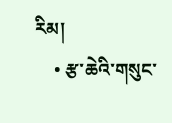རིམ།
    • རྩ་ཆེའི་གསུང་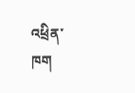འཕྲིན་ཁག